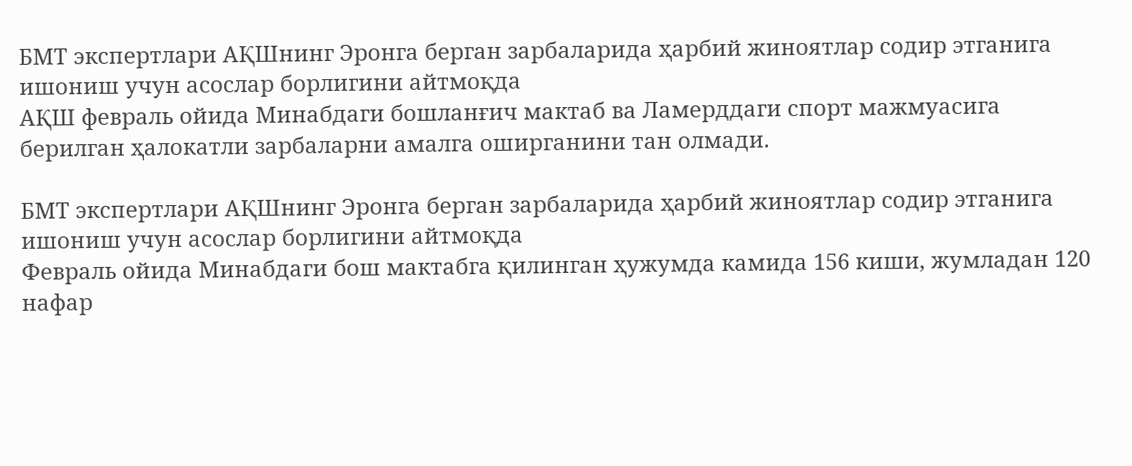БМТ экспертлари АҚШнинг Эронга берган зарбаларида ҳарбий жиноятлар содир этганига ишониш учун асослар борлигини айтмоқда
АҚШ февраль ойида Минабдаги бошланғич мактаб ва Ламерддаги спорт мажмуасига берилган ҳалокатли зарбаларни амалга оширганини тан олмади.

БМТ экспертлари АҚШнинг Эронга берган зарбаларида ҳарбий жиноятлар содир этганига ишониш учун асослар борлигини айтмоқда
Февраль ойида Минабдаги бош мактабга қилинган ҳужумда камида 156 киши, жумладан 120 нафар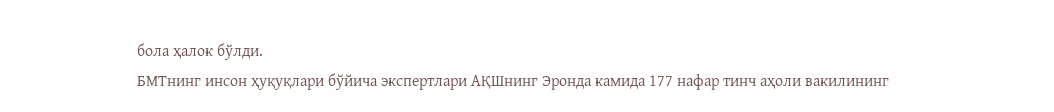бола ҳалок бўлди.
БМТнинг инсон ҳуқуқлари бўйича экспертлари АҚШнинг Эронда камида 177 нафар тинч аҳоли вакилининг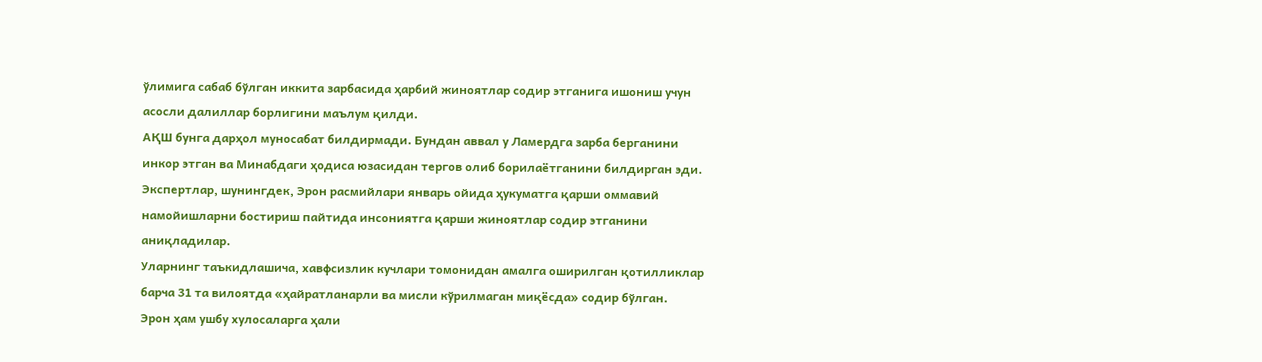ўлимига сабаб бўлган иккита зарбасида ҳарбий жиноятлар содир этганига ишониш учун асосли далиллар борлигини маълум қилди.
АҚШ бунга дарҳол муносабат билдирмади. Бундан аввал у Ламердга зарба берганини инкор этган ва Минабдаги ҳодиса юзасидан тергов олиб борилаётганини билдирган эди.
Экспертлар, шунингдек, Эрон расмийлари январь ойида ҳукуматга қарши оммавий намойишларни бостириш пайтида инсониятга қарши жиноятлар содир этганини аниқладилар.
Уларнинг таъкидлашича, хавфсизлик кучлари томонидан амалга оширилган қотилликлар барча 31 та вилоятда «ҳайратланарли ва мисли кўрилмаган миқёсда» содир бўлган.
Эрон ҳам ушбу хулосаларга ҳали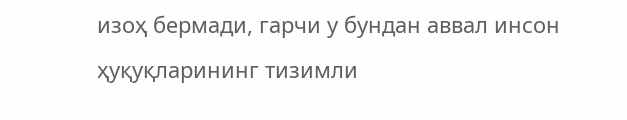изоҳ бермади, гарчи у бундан аввал инсон ҳуқуқларининг тизимли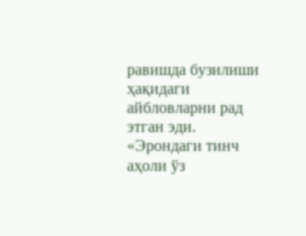равишда бузилиши ҳақидаги айбловларни рад этган эди.
«Эрондаги тинч аҳоли ўз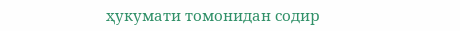ҳукумати томонидан содир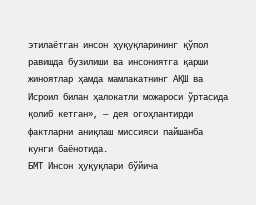этилаётган инсон ҳуқуқларининг қўпол равишда бузилиши ва инсониятга қарши жиноятлар ҳамда мамлакатнинг АҚШ ва Исроил билан ҳалокатли можароси ўртасида қолиб кетган», — дея огоҳлантирди фактларни аниқлаш миссияси пайшанба кунги баёнотида.
БМТ Инсон ҳуқуқлари бўйича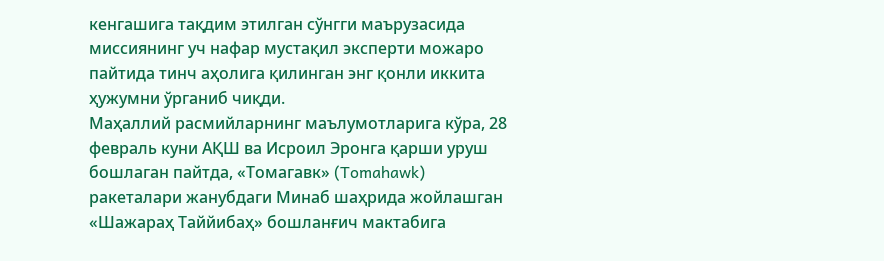кенгашига тақдим этилган сўнгги маърузасида миссиянинг уч нафар мустақил эксперти можаро пайтида тинч аҳолига қилинган энг қонли иккита ҳужумни ўрганиб чиқди.
Маҳаллий расмийларнинг маълумотларига кўра, 28 февраль куни АҚШ ва Исроил Эронга қарши уруш бошлаган пайтда, «Томагавк» (Tomahawk) ракеталари жанубдаги Минаб шаҳрида жойлашган «Шажараҳ Таййибаҳ» бошланғич мактабига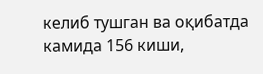келиб тушган ва оқибатда камида 156 киши,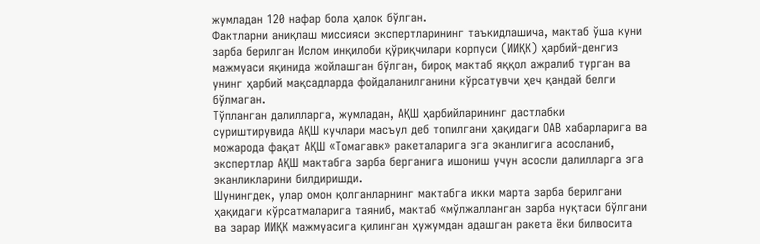жумладан 120 нафар бола ҳалок бўлган.
Фактларни аниқлаш миссияси экспертларининг таъкидлашича, мактаб ўша куни зарба берилган Ислом инқилоби қўриқчилари корпуси (ИИҚК) ҳарбий-денгиз мажмуаси яқинида жойлашган бўлган, бироқ мактаб яққол ажралиб турган ва унинг ҳарбий мақсадларда фойдаланилганини кўрсатувчи ҳеч қандай белги бўлмаган.
Тўпланган далилларга, жумладан, АҚШ ҳарбийларининг дастлабки суриштирувида АҚШ кучлари масъул деб топилгани ҳақидаги ОАВ хабарларига ва можарода фақат АҚШ «Томагавк» ракеталарига эга эканлигига асосланиб, экспертлар АҚШ мактабга зарба берганига ишониш учун асосли далилларга эга эканликларини билдиришди.
Шунингдек, улар омон қолганларнинг мактабга икки марта зарба берилгани ҳақидаги кўрсатмаларига таяниб, мактаб «мўлжалланган зарба нуқтаси бўлгани ва зарар ИИҚК мажмуасига қилинган ҳужумдан адашган ракета ёки билвосита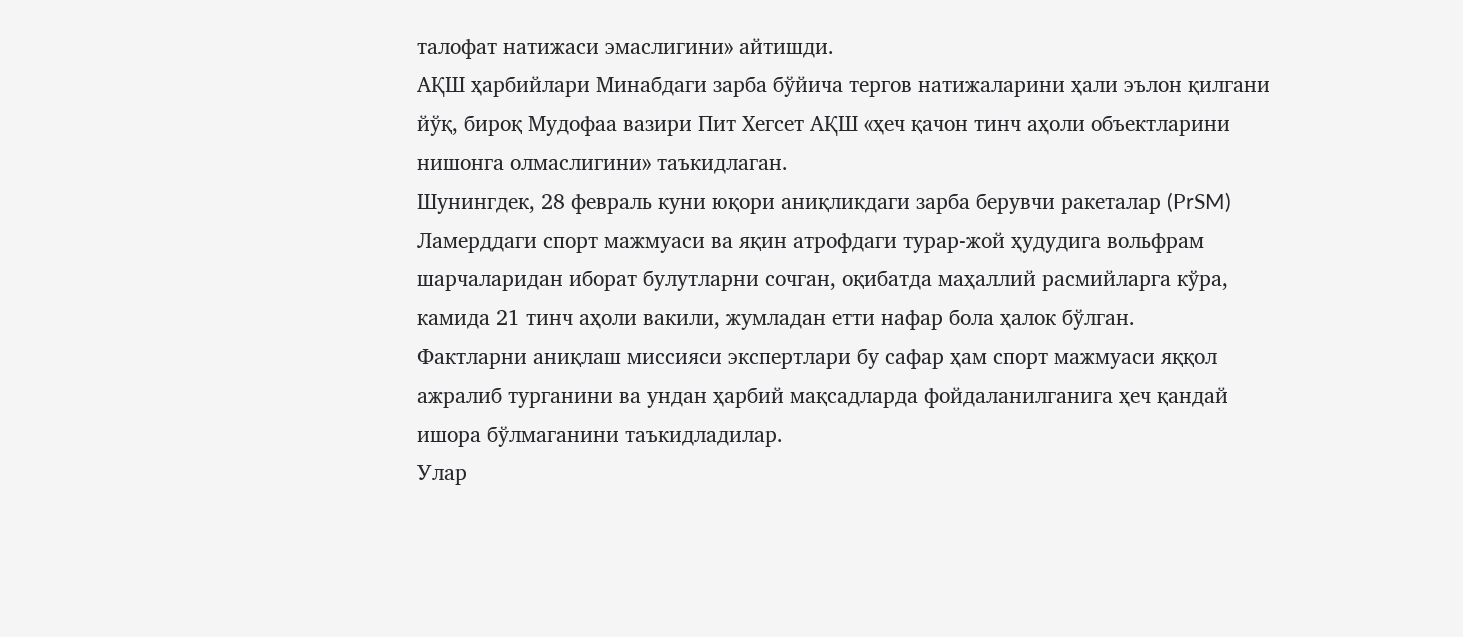талофат натижаси эмаслигини» айтишди.
АҚШ ҳарбийлари Минабдаги зарба бўйича тергов натижаларини ҳали эълон қилгани йўқ, бироқ Мудофаа вазири Пит Хегсет АҚШ «ҳеч қачон тинч аҳоли объектларини нишонга олмаслигини» таъкидлаган.
Шунингдек, 28 февраль куни юқори аниқликдаги зарба берувчи ракеталар (PrSM) Ламерддаги спорт мажмуаси ва яқин атрофдаги турар-жой ҳудудига вольфрам шарчаларидан иборат булутларни сочган, оқибатда маҳаллий расмийларга кўра, камида 21 тинч аҳоли вакили, жумладан етти нафар бола ҳалок бўлган.
Фактларни аниқлаш миссияси экспертлари бу сафар ҳам спорт мажмуаси яққол ажралиб турганини ва ундан ҳарбий мақсадларда фойдаланилганига ҳеч қандай ишора бўлмаганини таъкидладилар.
Улар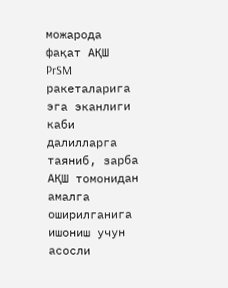можарода фақат АҚШ PrSM ракеталарига эга эканлиги каби далилларга таяниб, зарба АҚШ томонидан амалга оширилганига ишониш учун асосли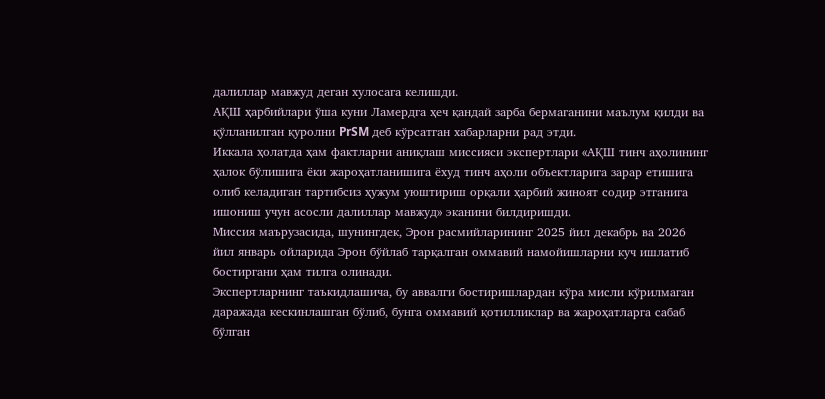далиллар мавжуд деган хулосага келишди.
АҚШ ҳарбийлари ўша куни Ламердга ҳеч қандай зарба бермаганини маълум қилди ва қўлланилган қуролни PrSM деб кўрсатган хабарларни рад этди.
Иккала ҳолатда ҳам фактларни аниқлаш миссияси экспертлари «АҚШ тинч аҳолининг ҳалок бўлишига ёки жароҳатланишига ёхуд тинч аҳоли объектларига зарар етишига олиб келадиган тартибсиз ҳужум уюштириш орқали ҳарбий жиноят содир этганига ишониш учун асосли далиллар мавжуд» эканини билдиришди.
Миссия маърузасида, шунингдек, Эрон расмийларининг 2025 йил декабрь ва 2026 йил январь ойларида Эрон бўйлаб тарқалган оммавий намойишларни куч ишлатиб бостиргани ҳам тилга олинади.
Экспертларнинг таъкидлашича, бу аввалги бостиришлардан кўра мисли кўрилмаган даражада кескинлашган бўлиб, бунга оммавий қотилликлар ва жароҳатларга сабаб бўлган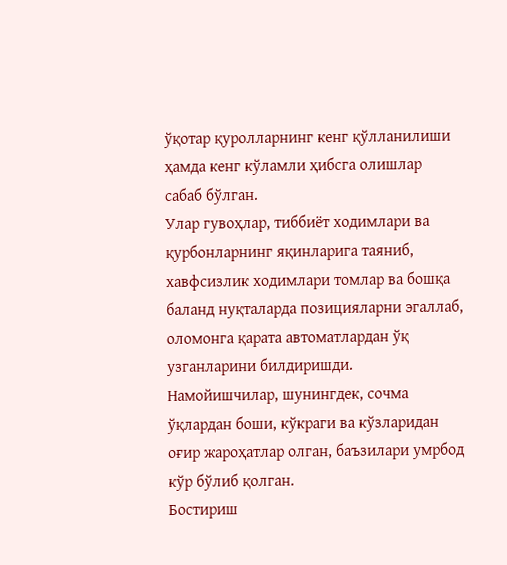ўқотар қуролларнинг кенг қўлланилиши ҳамда кенг кўламли ҳибсга олишлар сабаб бўлган.
Улар гувоҳлар, тиббиёт ходимлари ва қурбонларнинг яқинларига таяниб, хавфсизлик ходимлари томлар ва бошқа баланд нуқталарда позицияларни эгаллаб, оломонга қарата автоматлардан ўқ узганларини билдиришди.
Намойишчилар, шунингдек, сочма ўқлардан боши, кўкраги ва кўзларидан оғир жароҳатлар олган, баъзилари умрбод кўр бўлиб қолган.
Бостириш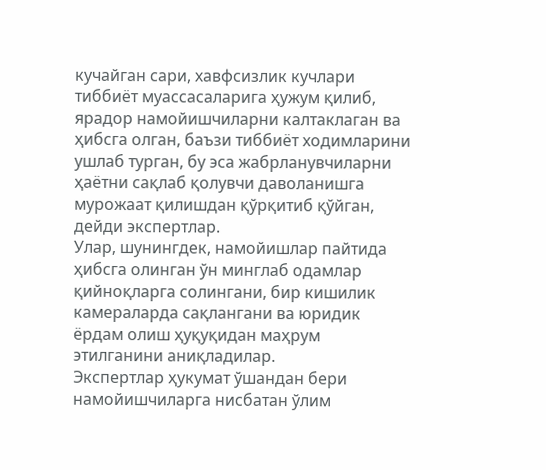кучайган сари, хавфсизлик кучлари тиббиёт муассасаларига ҳужум қилиб, ярадор намойишчиларни калтаклаган ва ҳибсга олган, баъзи тиббиёт ходимларини ушлаб турган, бу эса жабрланувчиларни ҳаётни сақлаб қолувчи даволанишга мурожаат қилишдан қўрқитиб қўйган, дейди экспертлар.
Улар, шунингдек, намойишлар пайтида ҳибсга олинган ўн минглаб одамлар қийноқларга солингани, бир кишилик камераларда сақлангани ва юридик ёрдам олиш ҳуқуқидан маҳрум этилганини аниқладилар.
Экспертлар ҳукумат ўшандан бери намойишчиларга нисбатан ўлим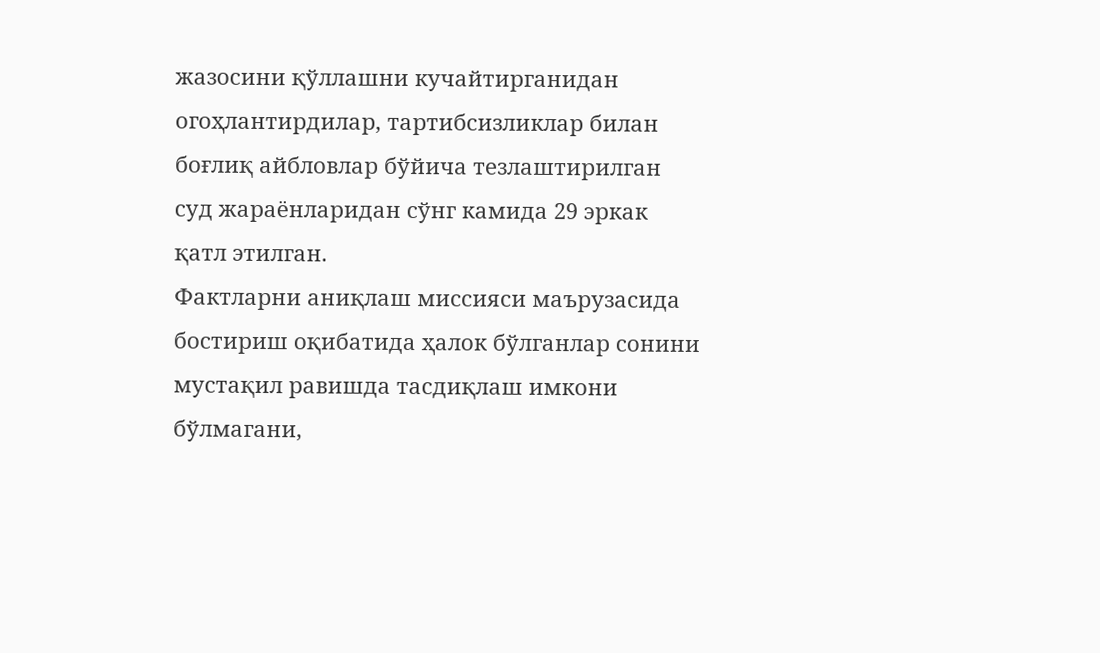жазосини қўллашни кучайтирганидан огоҳлантирдилар, тартибсизликлар билан боғлиқ айбловлар бўйича тезлаштирилган суд жараёнларидан сўнг камида 29 эркак қатл этилган.
Фактларни аниқлаш миссияси маърузасида бостириш оқибатида ҳалок бўлганлар сонини мустақил равишда тасдиқлаш имкони бўлмагани,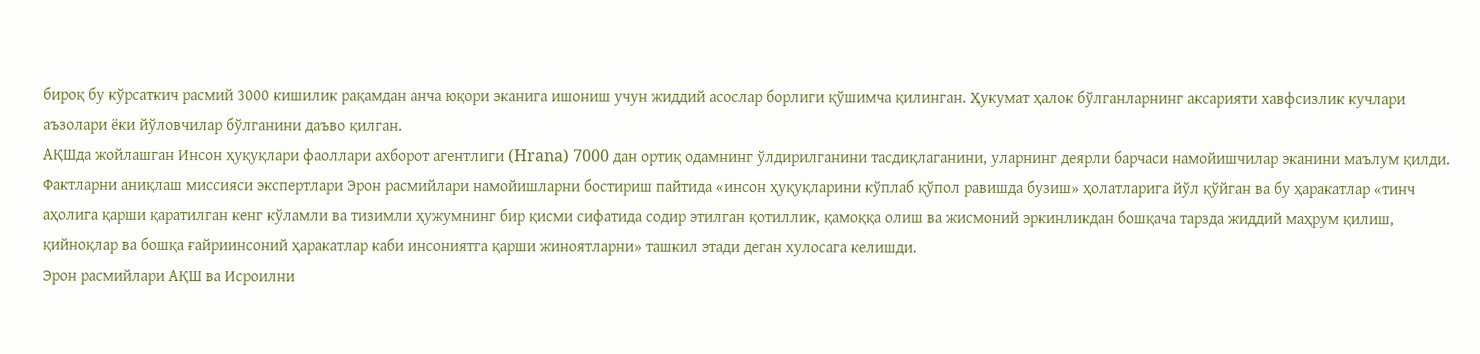бироқ бу кўрсаткич расмий 3000 кишилик рақамдан анча юқори эканига ишониш учун жиддий асослар борлиги қўшимча қилинган. Ҳукумат ҳалок бўлганларнинг аксарияти хавфсизлик кучлари аъзолари ёки йўловчилар бўлганини даъво қилган.
АҚШда жойлашган Инсон ҳуқуқлари фаоллари ахборот агентлиги (Hrana) 7000 дан ортиқ одамнинг ўлдирилганини тасдиқлаганини, уларнинг деярли барчаси намойишчилар эканини маълум қилди.
Фактларни аниқлаш миссияси экспертлари Эрон расмийлари намойишларни бостириш пайтида «инсон ҳуқуқларини кўплаб қўпол равишда бузиш» ҳолатларига йўл қўйган ва бу ҳаракатлар «тинч аҳолига қарши қаратилган кенг кўламли ва тизимли ҳужумнинг бир қисми сифатида содир этилган қотиллик, қамоққа олиш ва жисмоний эркинликдан бошқача тарзда жиддий маҳрум қилиш, қийноқлар ва бошқа ғайриинсоний ҳаракатлар каби инсониятга қарши жиноятларни» ташкил этади деган хулосага келишди.
Эрон расмийлари АҚШ ва Исроилни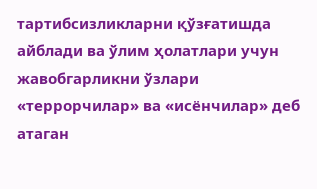тартибсизликларни қўзғатишда айблади ва ўлим ҳолатлари учун жавобгарликни ўзлари «террорчилар» ва «исёнчилар» деб атаган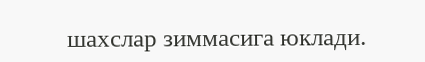шахслар зиммасига юклади.